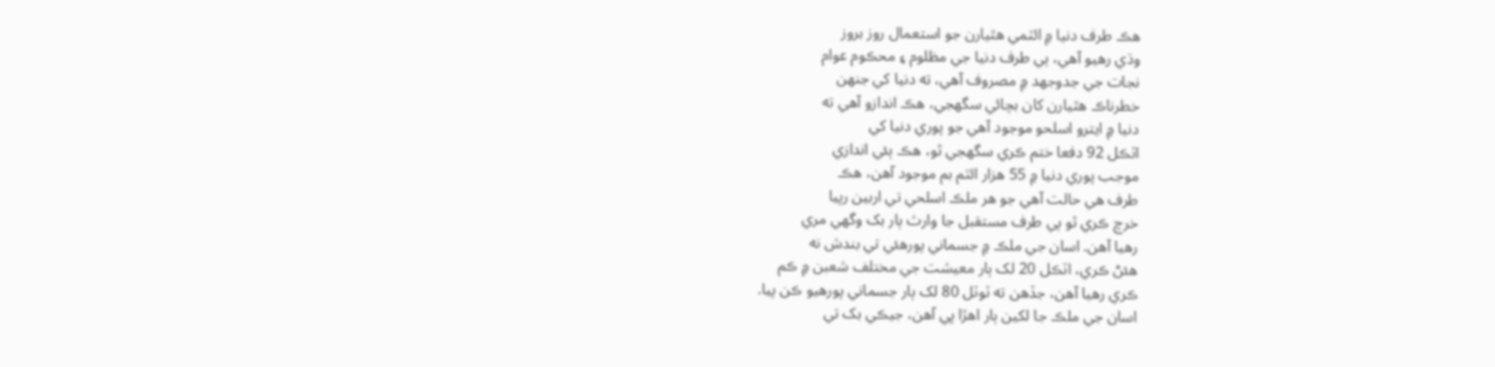هڪ طرف دنيا ۾ ائٽمي هٿيارن جو استعمال روز بروز
وڌي رهيو آهي، ٻي طرف دنيا جي مظلوم ۽ محڪوم عوام
نجات جي جدوجهد ۾ مصروف آهي، ته دنيا کي جنهن
خطرناڪ هٿيارن کان بچائي سگهجي، هڪ اندازو آهي ته
دنيا ۾ ايترو اسلحو موجود آهي جو پوري دنيا کي
اٽڪل 92 دفعا ختم ڪري سگهجي ٿو، هڪ ٻئي اندازي
موجب پوري دنيا ۾ 55 هزار ائٽم بم موجود آهن، هڪ
طرف هي حالت آهي جو هر ملڪ اسلحي تي اربين رپيا
خرچ ڪري ٿو ٻي طرف مستقبل جا وارث ٻار بک وگهي مري
رهيا آهن. اسان جي ملڪ ۾ جسماني پورهئي تي بندش نه
هئڻ ڪري، اٽڪل 20 لک ٻار معيشت جي مختلف شعبن ۾ ڪم
ڪري رهيا آهن، جڏهن ته ٽوٽل 80 لک ٻار جسماني پورهيو ڪن پيا.
اسان جي ملڪ جا لکين ٻار اهڙا ڀي آهن، جيڪي بک تي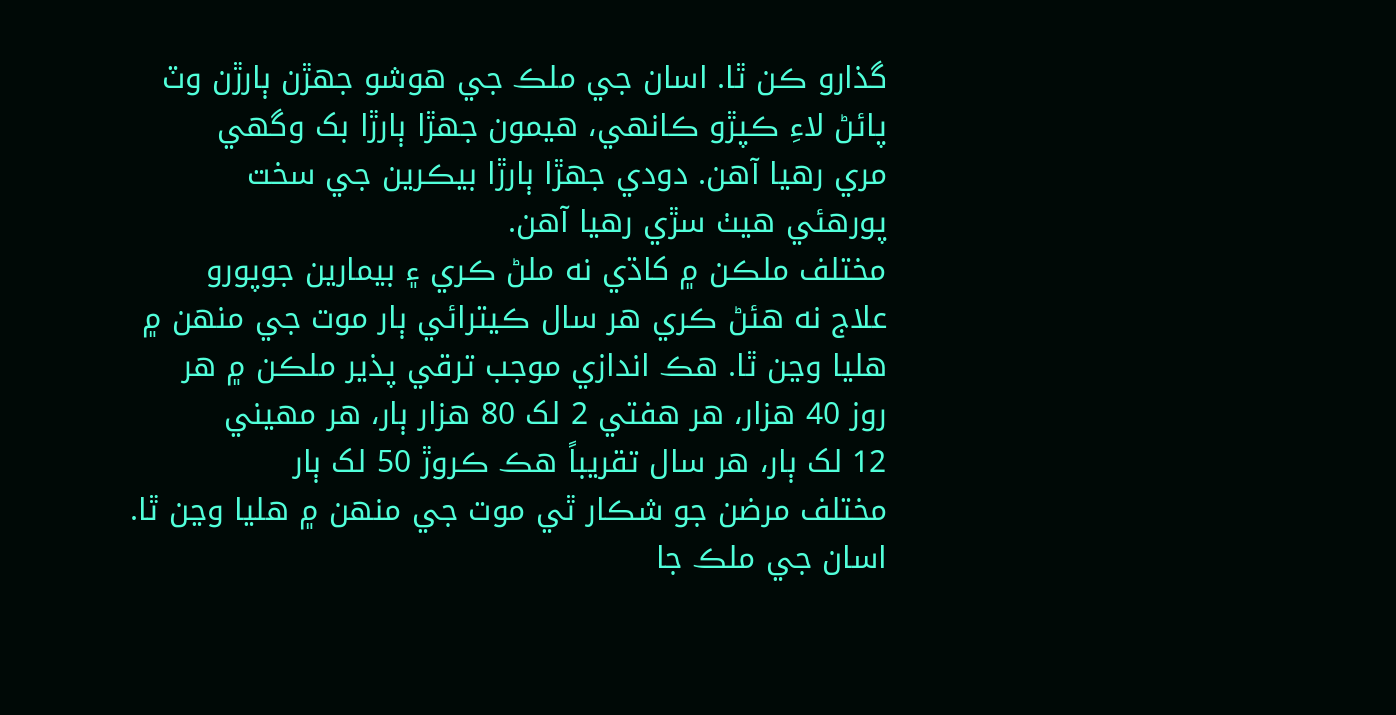گذارو ڪن ٿا. اسان جي ملڪ جي هوشو جهڙن ٻارڙن وٽ
پائڻ لاءِ ڪپڙو ڪانهي، هيمون جهڙا ٻارڙا بک وگهي
مري رهيا آهن. دودي جهڙا ٻارڙا بيڪرين جي سخت
پورهئي هيٺ سڙي رهيا آهن.
مختلف ملڪن ۾ کاڌي نه ملڻ ڪري ۽ بيمارين جوپورو
علاج نه هئڻ ڪري هر سال ڪيترائي ٻار موت جي منهن ۾
هليا وڃن ٿا. هڪ اندازي موجب ترقي پذير ملڪن ۾ هر
روز 40 هزار، هر هفتي 2 لک 80 هزار ٻار، هر مهيني
12 لک ٻار، هر سال تقريباً هڪ ڪروڙ 50 لک ٻار
مختلف مرضن جو شڪار ٿي موت جي منهن ۾ هليا وڃن ٿا.
اسان جي ملڪ جا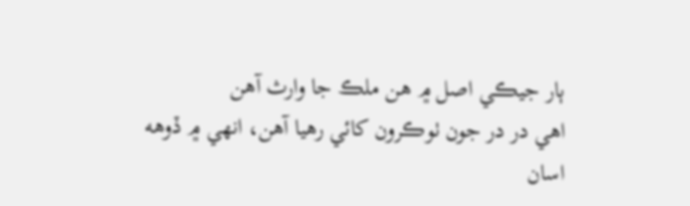ٻار جيڪي اصل ۾ هن ملڪ جا وارث آهن
اهي در در جون ٺوڪرون کائي رهيا آهن، انهي ۾ ڏوهه
اسان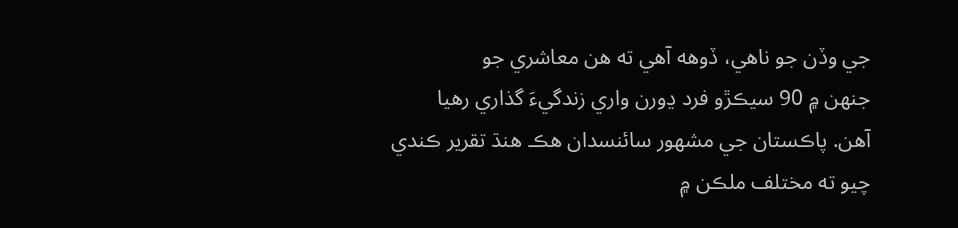جي وڏن جو ناهي، ڏوهه آهي ته هن معاشري جو
جنهن ۾ 90 سيڪڙو فرد ڍورن واري زندگيءَ گذاري رهيا
آهن. پاڪستان جي مشهور سائنسدان هڪ هنڌ تقرير ڪندي
چيو ته مختلف ملڪن ۾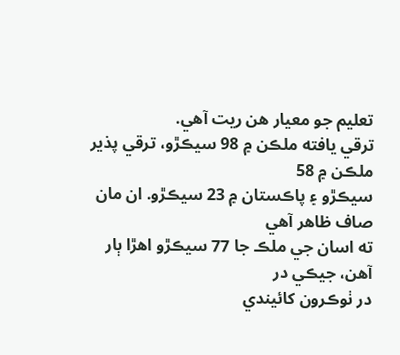تعليم جو معيار هن ريت آهي.
ترقي يافته ملڪن ۾ 98 سيڪڙو، ترقي پذير ملڪن ۾ 58
سيڪڙو ۽ پاڪستان ۾ 23 سيڪڙو. ان مان صاف ظاهر آهي
ته اسان جي ملڪ جا 77 سيڪڙو اهڙا ٻار آهن، جيڪي در
در ٺوڪرون کائيندي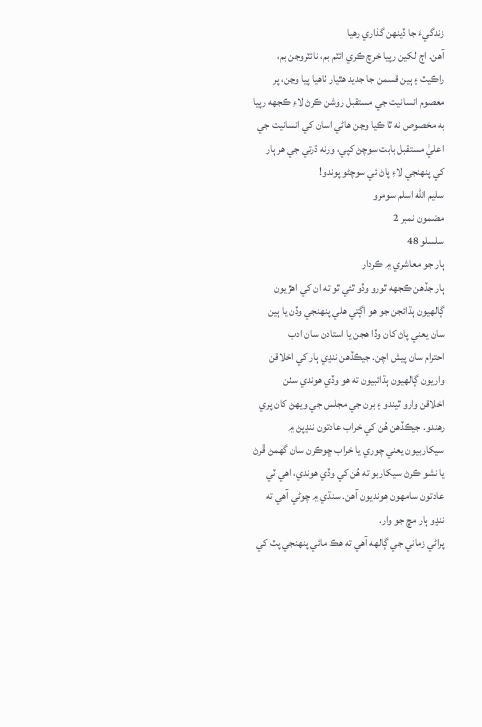زندگيءَ جا ڏينهن گذاري رهيا
آهن. اڄ لکين رپيا خرچ ڪري ائٽم بم، نائٽروجن بم،
راڪيٽ ۽ ٻين قسمن جا جديد هٿيار ٺاهيا پيا وڃن، پر
معصوم انسانيت جي مستقبل روشن ڪرڻ لاءِ ڪجهه رپيا
به مخصوص نه ٿا ڪيا وڃن هاڻي اسان کي انسانيت جي
اعليٰ مستقبل بابت سوچڻ کپي، ورنه ڌرتي جي هر ٻار
کي پنهنجي لاءِ پاڻ ئي سوچڻو پوندو!
سليم الله اسلم سومرو
مضمون نمبر 2
سلسلو 48
ٻار جو معاشري ۾ ڪردار
ٻار جڏهن ڪجهه ٿورو وڏو ٿئي ٿو ته ان کي اهڙيون
ڳالهيون ٻڌائجن جو هو اڳتي هلي پنهنجي وڏن يا ٻين
سان يعني پاڻ کان وڏا هجن يا استادن سان ادب
احترام سان پيش اچن. جيڪڏهن ننڍي ٻار کي اخلاقن
واريون ڳالهيون ٻڌائبيون ته هو وڏي هوندي سٺن
اخلاقن وارو ٿيندو ۽ برن جي مجلس جي ويهڻ کان پري
رهندو. جيڪڏهن هُن کي خراب عادتون ننڍپڻ ۾
سيکاربيون يعني چوري يا خراب ڇوڪرن سان گهمڻ ڦرڻ
يا نشو ڪرڻ سيکاربو ته هُن کي وڏي هوندي، اهي ٽي
عادتون سامهون هونديون آهن. سنڌي ۾ چوڻي آهي ته
ننڍو ٻار مڇ جو وار.
پراڻي زماني جي ڳالهه آهي ته هڪ مائي پنهنجي پٽ کي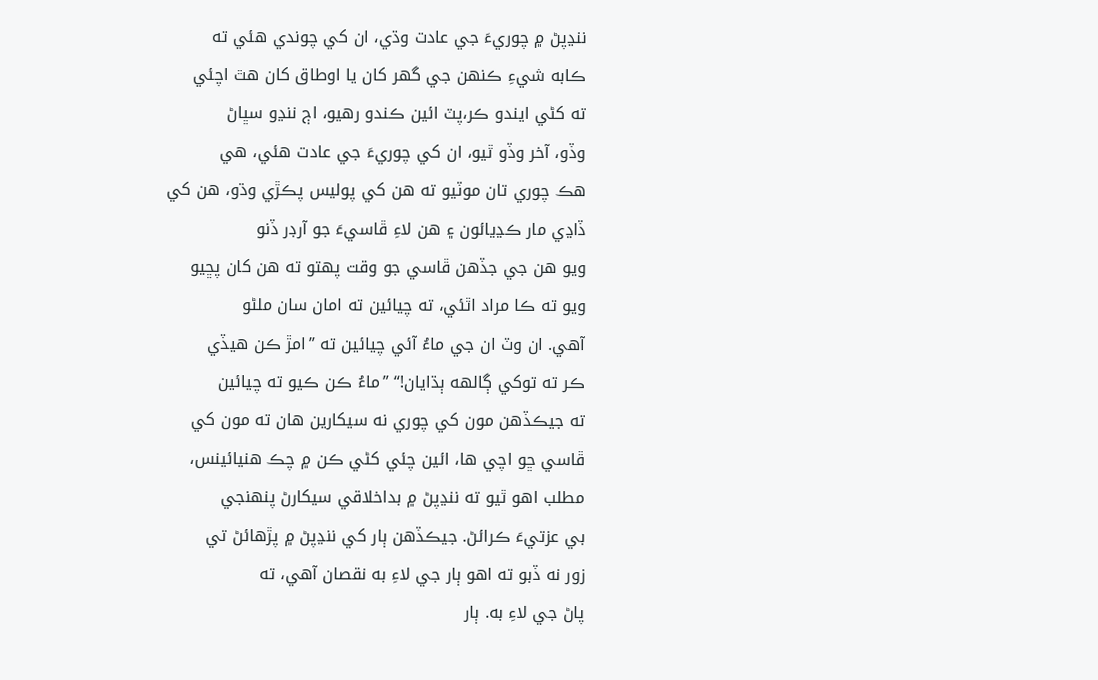ننڍپڻ ۾ چوريءَ جي عادت وڌي، ان کي چوندي هئي ته
ڪابه شيءِ ڪنهن جي گهر کان يا اوطاق کان هٿ اچئي
ته کڻي ايندو ڪر،پٽ ائين ڪندو رهيو، اڄ ننڍو سڀاڻ
وڏو، آخر وڏو ٿيو، ان کي چوريءَ جي عادت هئي، هي
هڪ چوري تان موٽيو ته هن کي پوليس پڪڙي وڌو، هن کي
ڏاڍي مار ڪڍيائون ۽ هن لاءِ ڦاسيءَ جو آرڊر ڏنو
ويو هن جي جڏهن ڦاسي جو وقت پهتو ته هن کان پڇيو
ويو ته ڪا مراد اٿئي، ته چيائين ته امان سان ملڻو
آهي. ان وٽ ان جي ماءُ آئي چيائين ته ”امڙ ڪن هيڏي
ڪر ته توکي ڳالهه ٻڌايان!“ ”ماءُ ڪن ڪيو ته چيائين
ته جيڪڏهن مون کي چوري نه سيکارين هان ته مون کي
ڦاسي ڇو اچي ها، ائين چئي کڻي ڪن ۾ چڪ هنيائينس،
مطلب اهو ٿيو ته ننڍپڻ ۾ بداخلاقي سيکارڻ پنهنجي
بي عزتيءَ ڪرائڻ. جيڪڏهن ٻار کي ننڍپڻ ۾ پڙهائڻ تي
زور نه ڏبو ته اهو ٻار جي لاءِ به نقصان آهي، ته
پاڻ جي لاءِ به. ٻار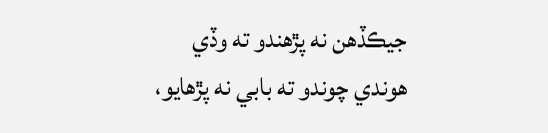جيڪڏهن نه پڙهندو ته وڏي
هوندي چوندو ته بابي نه پڙهايو،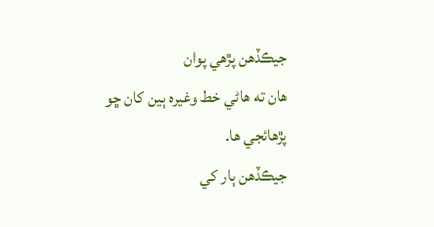جيڪڏهن پڙهي پوان
هان ته هاڻي خط وغيره ٻين کان ڇو پڙهائجي ها.
جيڪڏهن ٻار کي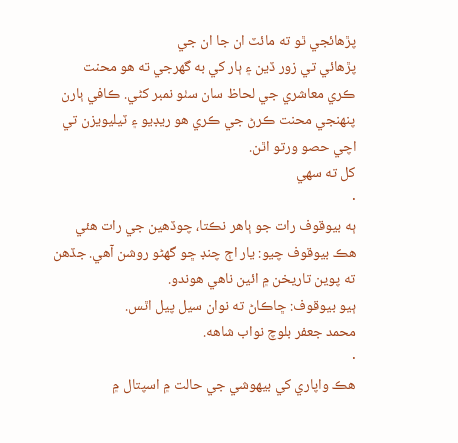پڙهائجي ٿو ته مائٽ ان جا ان جي
پڙهائي تي زور ڏين ۽ ٻار کي به گهرجي ته هو محنت
ڪري معاشري جي لحاظ سان سٺو نمبر کڻي. ڪافي ٻارن
پنهنجي محنت ڪرڻ جي ڪري هو ريڊيو ۽ ٽيليويزن تي
اچي حصو ورتو اٿن.
کل ته سهي
·
ٻه بيوقوف رات جو ٻاهر نڪتا، چوڏهين جي رات هئي
هڪ بيوقوف چيو: يار اڄ چنڊ ڇو گهڻو روشن آهي. جڏهن
ته پوين تاريخن ۾ ائين ناهي هوندو.
ٻيو بيوقوف: ڇاڪاڻ ته نوان سيل پيل اٿس.
محمد جعفر بلوچ نواب شاهه.
·
هڪ واپاري کي بيهوشي جي حالت ۾ اسپتال ۾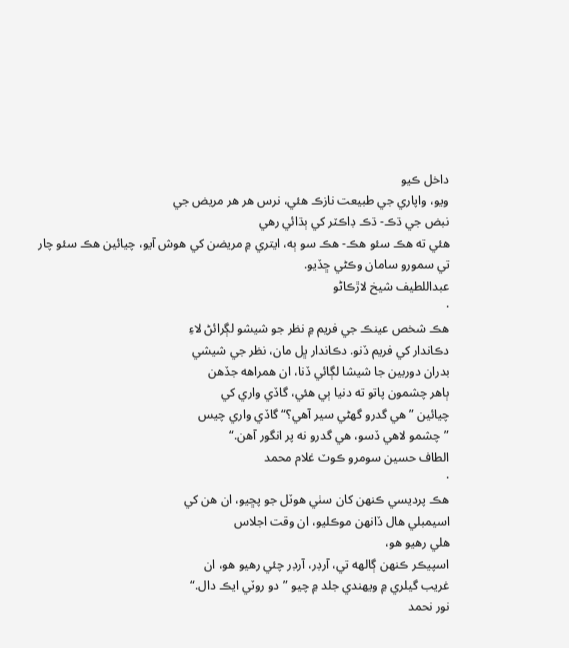داخل ڪيو
ويو، واپاري جي طبيعت نازڪ هئي، نرس هر هر مريض جي
نبض جي ڌڪ- ڌڪ ڊاڪٽر کي ٻڌائي رهي
هئي ته هڪ سئو هڪ- هڪ سو ٻه، ايتري ۾ مريضن کي هوش آيو، چيائين هڪ سئو چار
تي سمورو سامان وڪڻي ڇڏيو.
عبداللطيف شيخ لاڙڪاڻو
·
هڪ شخص عينڪ جي فريم ۾ نظر جو شيشو لڳرائڻ لاءِ
دڪاندار کي فريم ڏنو. دڪاندار ڀل مان، نظر جي شيشي
بدران دوربين جا شيشا لڳائي ڏنا، ان همراهه جڏهن
ٻاهر چشمون پاتو ته دنيا ٻي هئي، گاڏي واري کي
چيائين ”هي گدرو گهڻي سير آهي؟“ گاڏي واري چيس
”چشمو لاهي ڏسو، هي گدرو نه پر انگور آهن.“
الطاف حسين سومرو ڪوٽ غلام محمد
·
هڪ پرديسي ڪنهن کان سٺي هوٽل جو پڇيو، ان هن کي
اسيمبلي هال ڏانهن موڪليو، ان وقت اجلاس
هلي رهيو هو،
اسپيڪر ڪنهن ڳالهه تي، آرڊر، آرڊر چئي رهيو هو، ان
غريب گيلري ۾ ويهندي جلد ۾ چيو ”دو روٽي ايڪ دال.“
نور نحمد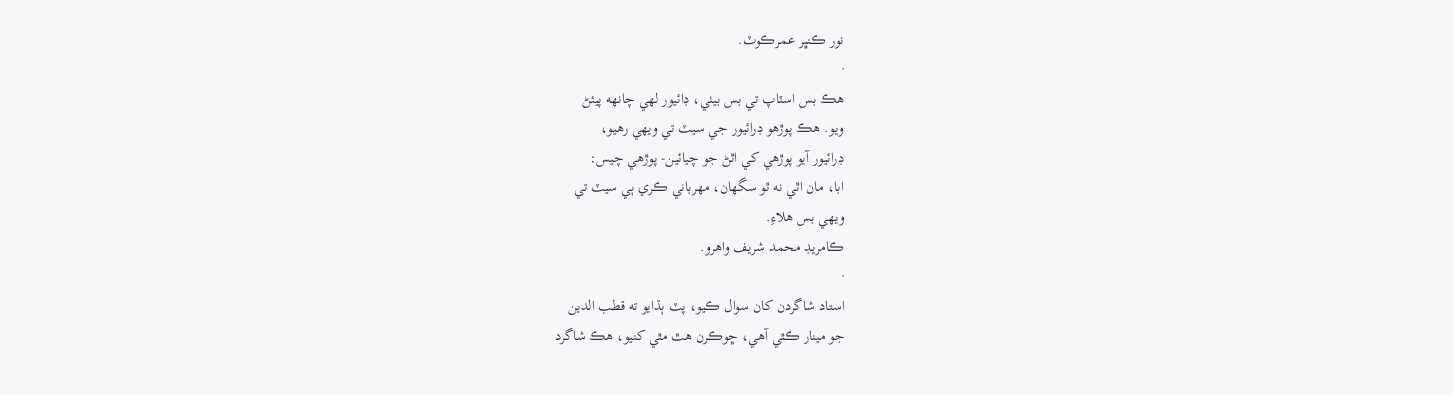نور ڪنڀر عمرڪوٽ.
·
هڪ بس اسٽاپ تي بس بيٺي، ڊائيور لهي چانهه پيئڻ
ويو. هڪ پوڙهو ڊرائيور جي سيٽ تي ويهي رهيو،
ڊرائيور آيو پوڙهي کي اٿڻ جو چيائين- پوڙهي چيس:
ابا، مان اٿي نه ٿو سگهان، مهرباني ڪري ٻي سيٽ تي
ويهي بس هلاءِ.
ڪامريڊ محمد شريف واهرو.
·
استاد شاگردن کان سوال ڪيو، پٽ ٻڌايو ته قطب الدين
جو مينار ڪٿي آهي، ڇوڪرن هٿ مٿي کنيو، هڪ شاگرد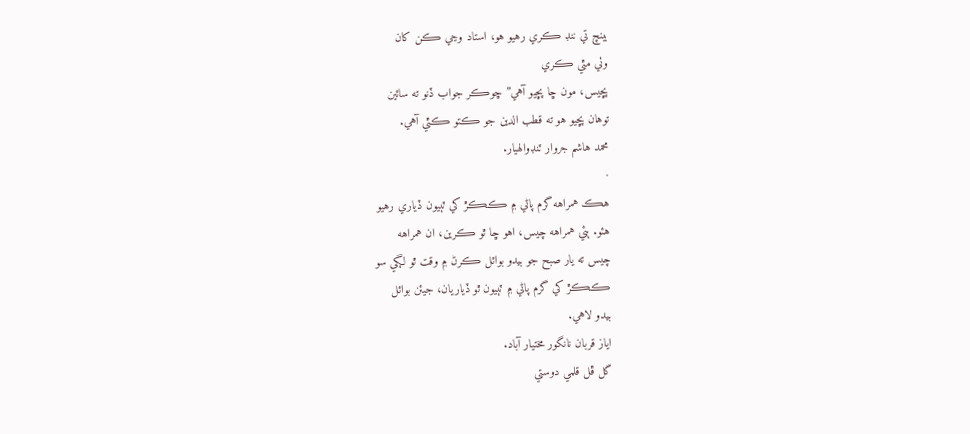بينچ تي ننڊ ڪري رهيو هو، استاد وڃي ڪن کان
وٺي مٿي ڪري
پڇيس، مون ڇا پڇيو آهي” ڇوڪر جواب ڏنو ته سائين
توهان پڇيو هو ته قطب الدين جو ڪتو ڪٿي آهي.
محمد هاشم جروار ٽنڊوالهيار.
·
هڪ همراهه گرم پاڻي ۾ ڪڪڙ کي ٽٻيون ڏياري رهيو
هئو. ٻئي همراهه چيس، اهو ڇا ٿو ڪرين، ان همراهه
چيس ته يار صبح جو بيدو بوائل ڪرڻ ۾ وقت ٿو لڳي سو
ڪڪڙ کي گرم پاڻي ۾ ٽٻيون ٿو ڏياريان، جيئن بوائل
بيدو لاهي.
اياز قربان نانگور مختيار آباد.
گل ڦل قلمي دوستي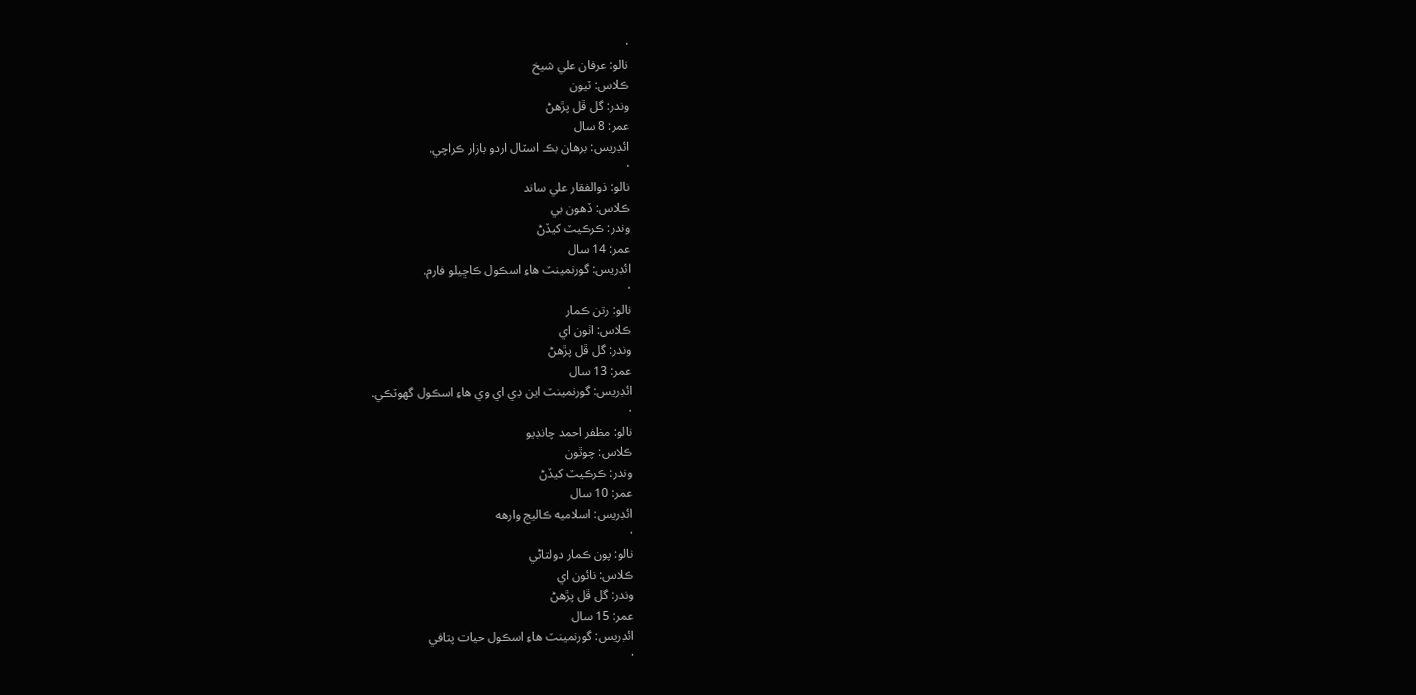·
نالو: عرفان علي شيخ
ڪلاس: ٽيون
وندر: گل ڦل پڙهڻ
عمر: 8 سال
ائڊريس: برهان بڪ اسٽال اردو بازار ڪراچي.
·
نالو: ذوالفقار علي ساند
ڪلاس: ڏهون بي
وندر: ڪرڪيٽ کيڏڻ
عمر: 14 سال
ائڊريس: گورنمينٽ هاءِ اسڪول ڪاڇيلو فارم.
·
نالو: رتن ڪمار
ڪلاس: اٺون اي
وندر: گل ڦل پڙهڻ
عمر: 13 سال
ائڊريس: گورنمينٽ اين ڊي اي وي هاءِ اسڪول گهوٽڪي.
·
نالو: مظفر احمد چانڊيو
ڪلاس: چوٿون
وندر: ڪرڪيٽ کيڏڻ
عمر: 10 سال
ائڊريس: اسلاميه ڪاليج وارهه
·
نالو: پون ڪمار دولتاڻي
ڪلاس: نائون اي
وندر: گل ڦل پڙهڻ
عمر: 15 سال
ائڊريس: گورنمينٽ هاءِ اسڪول حيات پتافي
·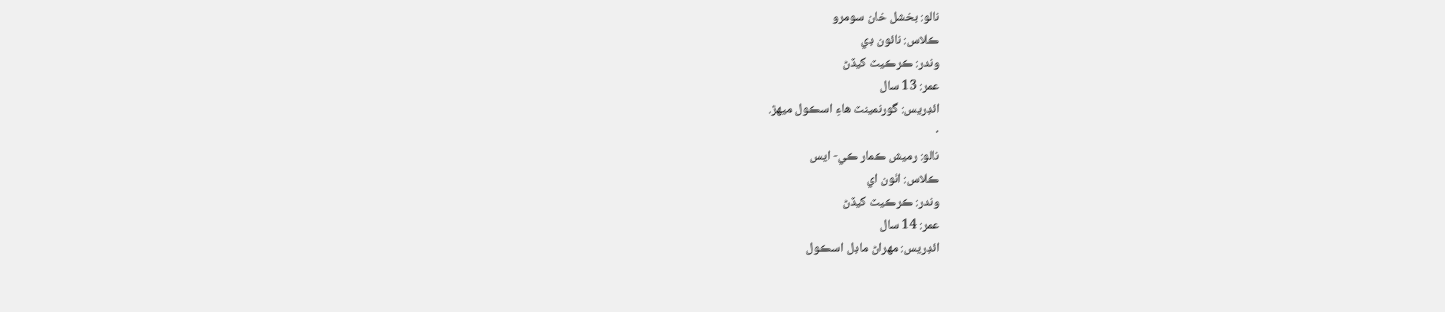نالو: بخشل خان سومرو
ڪلاس: نائون ڊي
وندر: ڪرڪيٽ کيڏڻ
عمر: 13 سال
ائڊريس: گورنمينٽ هاءِ اسڪول ميهڙ.
·
نالو: رميش ڪمار ڪي- ايس
ڪلاس: اٺون اي
وندر: ڪرڪيٽ کيڏڻ
عمر: 14 سال
ائڊريس: مهراڻ ماڊل اسڪول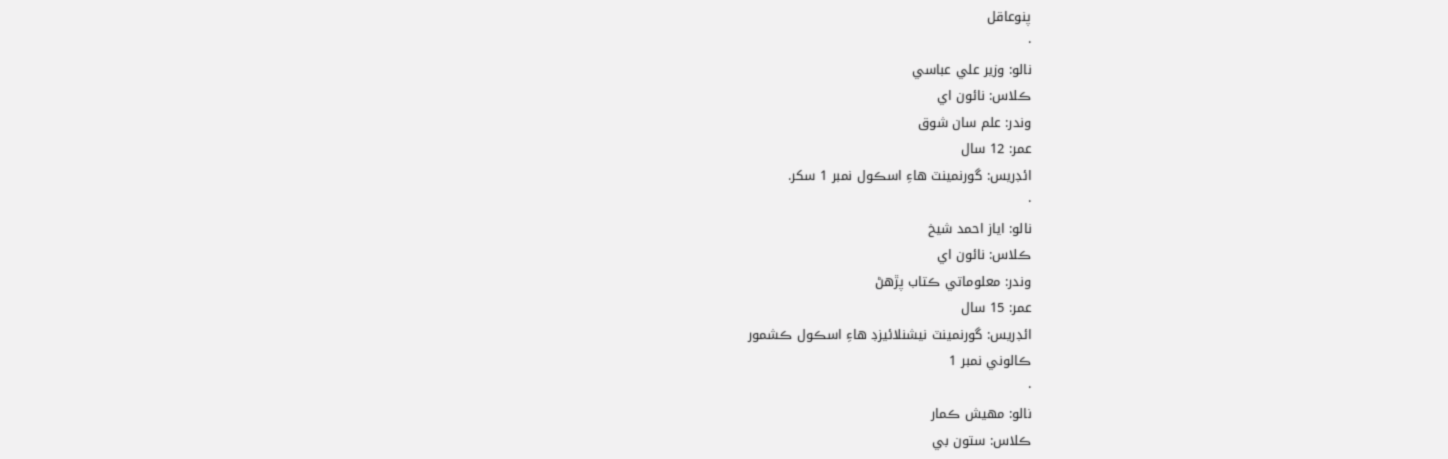پنوعاقل
·
نالو: وزير علي عباسي
ڪلاس: نائون اي
وندر: علم سان شوق
عمر: 12 سال
ائڊريس: گورنمينٽ هاءِ اسڪول نمبر 1 سکر.
·
نالو: اياز احمد شيخ
ڪلاس: نائون اي
وندر: معلوماتي ڪتاب پڙهڻ
عمر: 15 سال
ائڊريس: گورنمينٽ نيشنلائيزڊ هاءِ اسڪول ڪشمور
ڪالوني نمبر 1
·
نالو: مهيش ڪمار
ڪلاس: ستون بي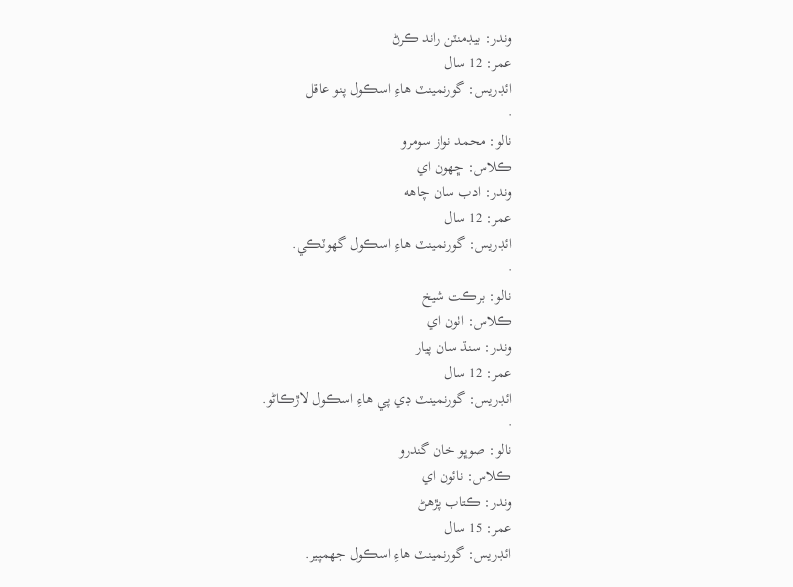وندر: بيڊمنٽن راند ڪرڻ
عمر: 12 سال
ائڊريس: گورنمينٽ هاءِ اسڪول پنو عاقل
·
نالو: محمد نواز سومرو
ڪلاس: ڇهون اي
وندر: ادب سان چاهه
عمر: 12 سال
ائڊريس: گورنمينٽ هاءِ اسڪول گهوٽڪي.
·
نالو: برڪت شيخ
ڪلاس: اٺون اي
وندر: سنڌ سان پيار
عمر: 12 سال
ائڊريس: گورنمينٽ ڊي پي هاءِ اسڪول لاڙڪاڻو.
·
نالو: صوڀو خان گندرو
ڪلاس: نائون اي
وندر: ڪتاب پڙهڻ
عمر: 15 سال
ائڊريس: گورنمينٽ هاءِ اسڪول جهمپير.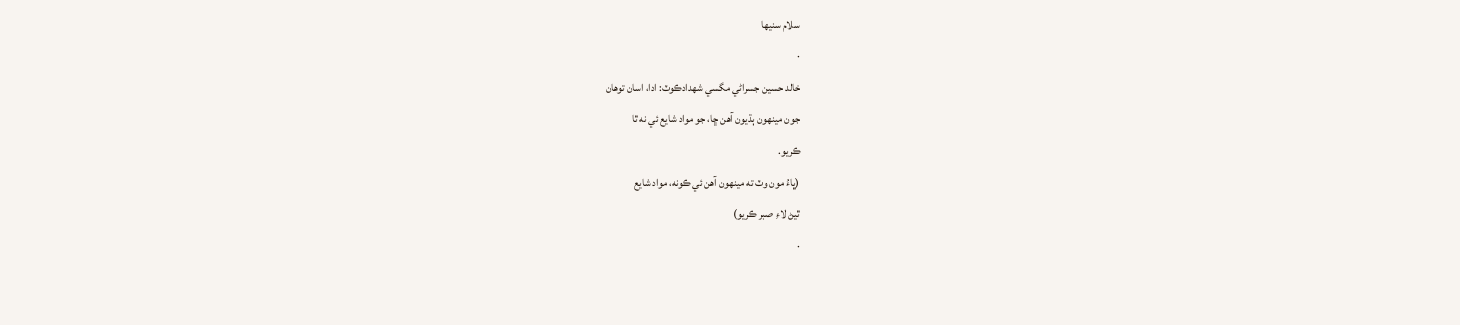سلام سنيها
·
خالد حسين جسراڻي مگسي شهدادڪوٽ: ادا، اسان توهان
جون مينهون ٻڌيون آهن ڇا، جو مواد شايع ئي نه ٿا
ڪريو.
(ڀاءُ مون وٽ ته مينهون آهن ئي ڪونه، مواد شايع
ٿيڻ لاءِ صبر ڪريو)
·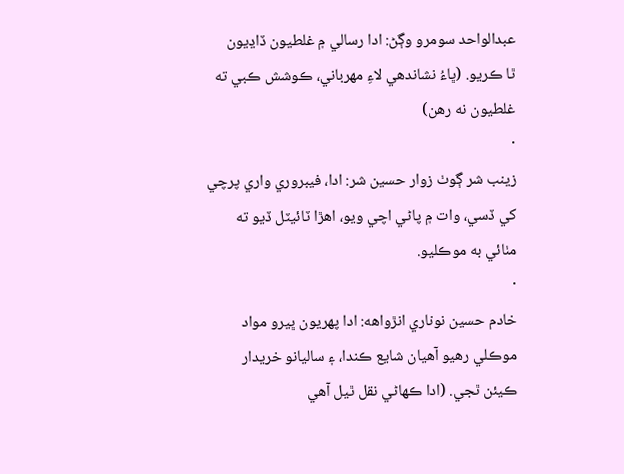عبدالواحد سومرو وڳڻ: ادا رسالي ۾ غلطيون ڏاڍيون
ٿا ڪريو. (ڀاءُ نشاندهي لاءِ مهرباني، ڪوشش ڪبي ته
غلطيون نه رهن)
·
زينب شر ڳوٺ زوار حسين شر: ادا، فيبروري واري پرچي
کي ڏسي، وات ۾ پاڻي اچي ويو، اهڙا ٽائيٽل ڏيو ته
مٺائي به موڪليو.
·
خادم حسين نوناري انڙواهه: ادا پهريون ڀيرو مواد
موڪلي رهيو آهيان شايع ڪندا، ۽ ساليانو خريدار
ڪيئن ٿجي. (ادا ڪهاڻي نقل ٿيل آهي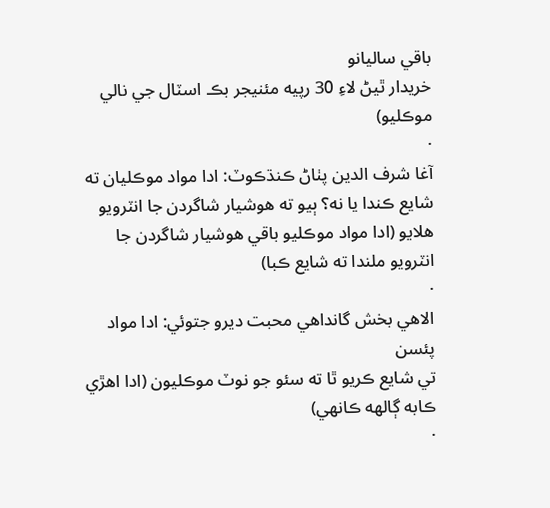باقي ساليانو
خريدار ٿيڻ لاءِ 30 رپيه مئنيجر بڪ اسٽال جي نالي
موڪليو)
·
آغا شرف الدين پٺاڻ ڪنڌڪوٽ: ادا مواد موڪليان ته
شايع ڪندا يا نه؟ ٻيو ته هوشيار شاگردن جا انٽرويو
هلايو (ادا مواد موڪليو باقي هوشيار شاگردن جا
انٽرويو ملندا ته شايع ڪبا)
·
الاهي بخش گانداهي محبت ديرو جتوئي: ادا مواد پئسن
تي شايع ڪريو ٿا ته سئو جو نوٽ موڪليون (ادا اهڙي
ڪابه ڳالهه ڪانهي)
·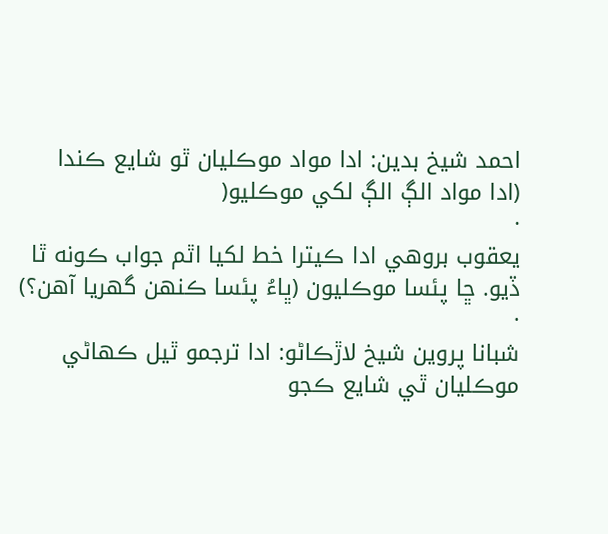احمد شيخ بدين: ادا مواد موڪليان ٿو شايع ڪندا
(ادا مواد الڳ الڳ لکي موڪليو(
·
يعقوب بروهي ادا ڪيترا خط لکيا اٿم جواب ڪونه ٿا
ڏيو. ڇا پئسا موڪليون (ڀاءُ پئسا ڪنهن گهريا آهن؟)
·
شبانا پروين شيخ لاڙڪاڻو: ادا ترجمو ٿيل ڪهاڻي
موڪليان ٿي شايع ڪجو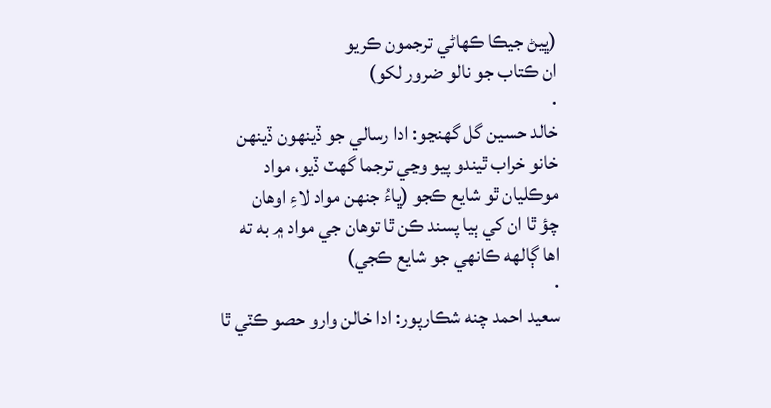(ڀيڻ جيڪا ڪهاڻي ترجمون ڪريو
ان ڪتاب جو نالو ضرور لکو)
·
خالد حسين گل گهنڃو: ادا رسالي جو ڏينهون ڏينهن
خانو خراب ٿيندو پيو وڃي ترجما گهٽ ڏيو، مواد
موڪليان ٿو شايع ڪجو (ڀاءُ جنهن مواد لاءِ اوهان
چؤ ٿا ان کي ٻيا پسند ڪن ٿا توهان جي مواد ۾ به ته
اها ڳالهه ڪانهي جو شايع ڪجي)
·
سعيد احمد چنه شڪارپور: ادا خالن وارو حصو ڪٽي ٿا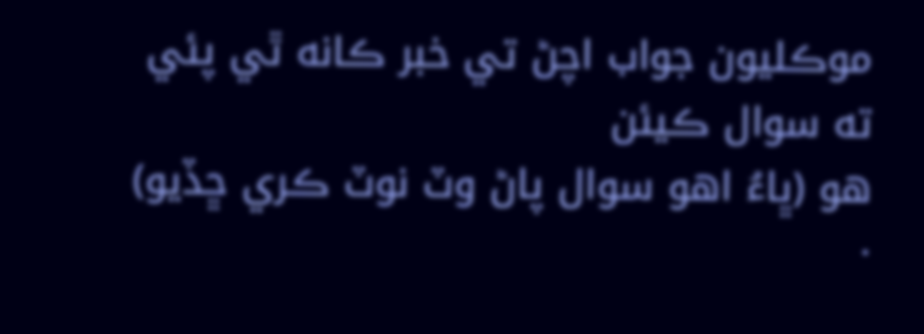موڪليون جواب اچڻ تي خبر ڪانه ٿي پئي ته سوال ڪيئن
هو (ڀاءُ اهو سوال پاڻ وٽ نوٽ ڪري ڇڏيو)
·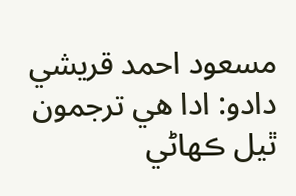مسعود احمد قريشي دادو: ادا هي ترجمون ٿيل ڪهاڻي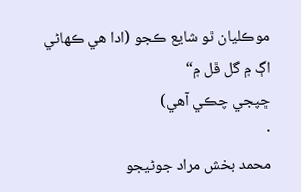موڪليان ٿو شايع ڪجو (ادا هي ڪهاڻي اڳ ۾ گل ڦل ۾“
ڇپجي چڪي آهي)
·
محمد بخش مراد جوڻيجو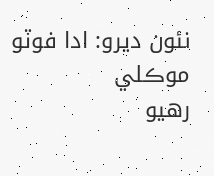نئون ديرو: ادا فوٽو موڪلي
رهيو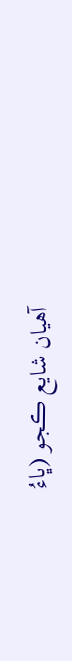آهيان شايع ڪجو (ڀاءُ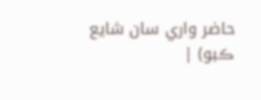حاضر واري سان شايع
ڪبو) |